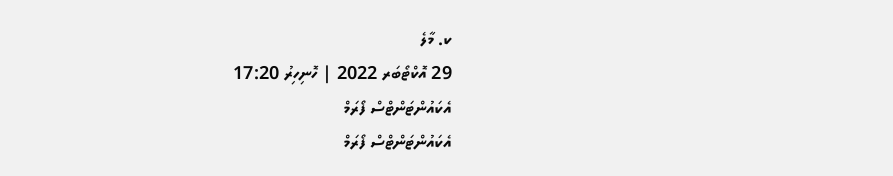ކ. މާލެ
29 އޮކްޓޯބަރ 2022 | ހޮނިހިރު 17:20
އެކައުންޓަންޓްސް ފޯރަމް
އެކައުންޓަންޓްސް ފޯރަމް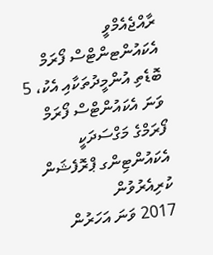ރާއްޖެއެމްވީ
އެކައުންޓންޓްސް ފޯރަމް
ބޮޑެތި އުންމީދުތަކާއި އެކު، 5 ވަނަ އެކައުންޓްސް ފޯރަމް
ފޯރަމްގެ މަގްސަދަކީ އެކައުންޓިންގ ޕްރޮފެޝަން ކުރިއެރުވުން
2017 ވަނަ އަހަރުން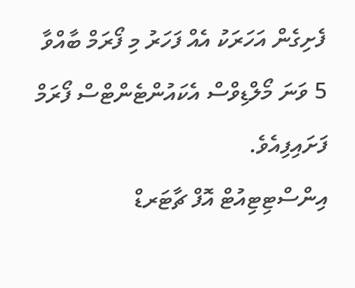ފެށިގެން އަހަރަކު އެއް ފަހަރު މި ފޯރަމް ބާއްވާ
5 ވަނަ މޯލްޑިވްސް އެކައުންޓެންޓްސް ފޯރަމް ފަށައިފިއެވެ.
އިންސްޓިޓިއުޓް އޮފް ޗާޓަރޑް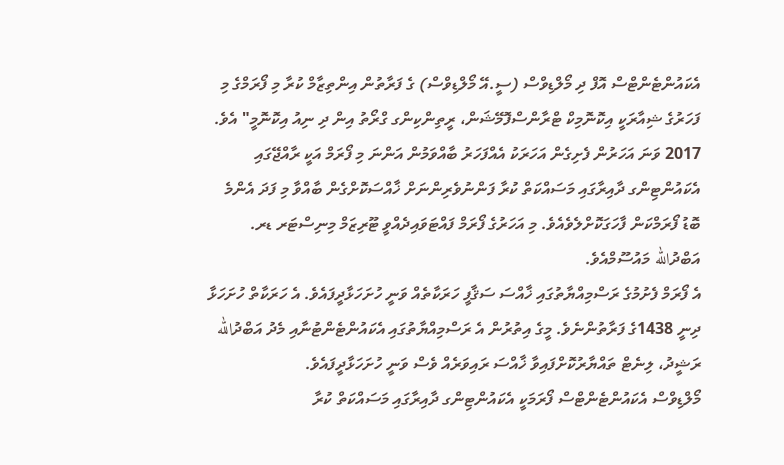އެކައުންޓެންޓްސް އޮފް ދި މޯލްޑިވްސް (ސީ.އޭ މޯލްޑިވްސް) ގެ ފަރާތުން އިންތިޒާމް ކުރާ މި ފޯރަމްގެ މި ފަހަރުގެ ޝިއާރަކީ އިކޮނޮމިކް ޓްރާންސްފޮމޭޝަން، ރީތިންކިންގ ގްރޯތު އިން ދި ނިއު އިކޮނޮމީ" އެވެ. 2017 ވަނަ އަހަރުން ފެށިގެން އަހަރަކު އެއްފަހަރު ބާއްވަމުން އަންނަ މި ފޯރަމް އަކީ ރާއްޖޭގައި އެކައުންޓިންގ ދާއިރާގައި މަސައްކަތް ކުރާ ފަންނުވެރިންނަށް ޚާއްސަކޮށްގެން ބާއްވާ މި ފަދަ އެންމެ ބޮޑު ފޯރަމްކަން ފާހަގަކޮށްލެވެއެވެ. މި އަހަރުގެ ފޯރަމް ފައްޓަވައިދެއްވީ ޓޫރިޒަމް މިނިސްޓަރ ޑރ. އަބްދުالله މައުސޫމްއެވެ.
އެ ފޯރަމް ފެށުމުގެ ރަސްމިއްޔާތުގައި ޚާއްސަ ސަޤާފީ ހަރަކާތެއް ވަނީ ހުށަހަޅާދީފައެވެ. އެ ހަރަކާތް ހުށަހަޅާ ދިނީ 1438ގެ ފަރާތުންނެވެ. މީގެ އިތުރުން އެ ރަސްމިއްޔާތުގައި އެކައުންޓެންޓުނާއި މެދު އަބްދުالله ރަޝީދު، ލިނެޓް ތައްޔާރުކޮށްފައިވާ ޚާއްސަ ރައިވަރެއް ވެސް ވަނީ ހުށަހަޅާދީފައެވެ.
މޯލްޑިވްސް އެކައުންޓެންޓްސް ފޯރަމަކީ އެކައުންޓިންގ ދާއިރާގައި މަސައްކަތް ކުރާ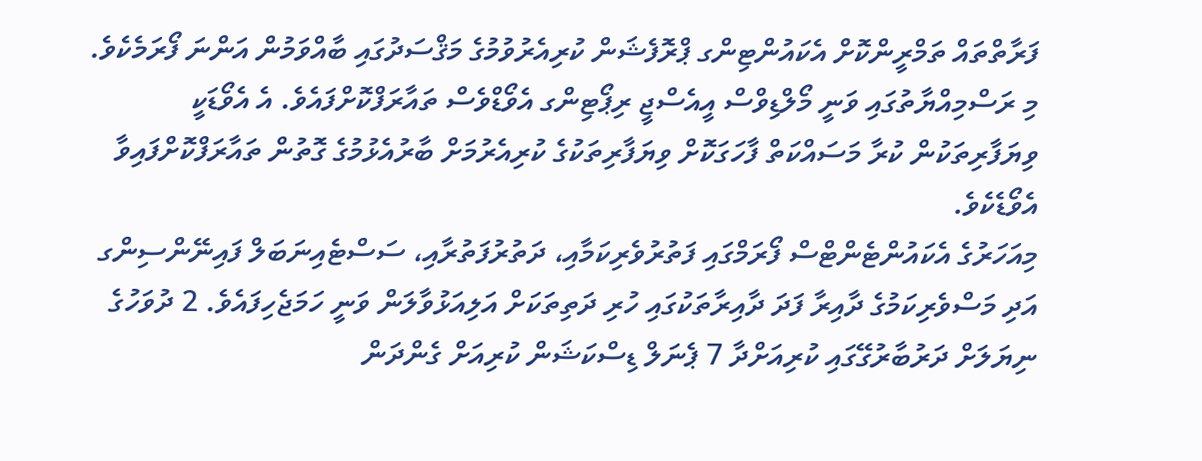ފަރާތްތައް ތަމްރީންކޮށް އެކައުންޓިންގ ޕްރޮފެޝަން ކުރިއެރުވުމުގެ މަޤްސަދުގައި ބާއްވަމުން އަންނަ ފޯރަމެކެވެ.
މި ރަސްމިއްޔާތުގައި ވަނީ މޯލްޑިވްސް އީއެސްޖީ ރިޕޯޓިންގ އެވޯޑްވެސް ތައާރަފްކޮށްފައެވެ. އެ އެވޯޑަކީ ވިޔަފާރިތަކުން ކުރާ މަސައްކަތް ފާހަގަކޮށް ވިޔަފާރިތަކުގެ ކުރިއެރުމަށް ބާރުއެޅުމުގެ ގޮތުން ތައާރަފްކޮށްފައިވާ އެވޯޑެކެވެ.
މިއަހަރުގެ އެކައުންޓެންޓްސް ފޯރަމްގައި ފަތުރުވެރިކަމާއި، ދަތުރުފަތުރާއި، ސަސްޓެއިނަބަލް ފައިނޭންސިންގ އަދި މަސްވެރިކަމުގެ ދާއިރާ ފަދަ ދާއިރާތަކުގައި ހުރި ދަތިތަކަށް އަލިއަޅުވާލަން ވަނީ ހަމަޖެހިފައެވެ. 2 ދުވަހުގެ ނިޔަލަށް ދަރުބާރުގޭގައި ކުރިއަށްދާ 7 ޕެނަލް ޑިސްކަޝަން ކުރިއަށް ގެންދަން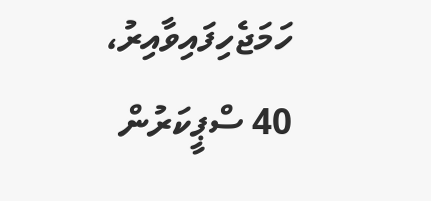ހަމަޖެހިފައިވާއިރު، 40 ސްޕީކަރުން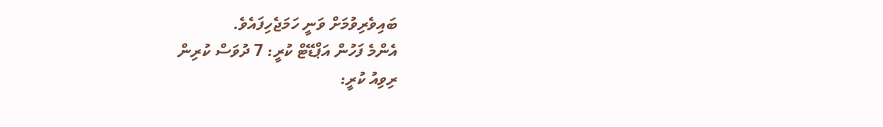ބައިވެރިވުމަށް ވަނީ ހަމަޖެހިފައެވެ.
އެންމެ ފަހުން އަޕްޑޭޓް ކުރީ: 7 ދުވަސް ކުރިން
ރިވިއު ކުރީ: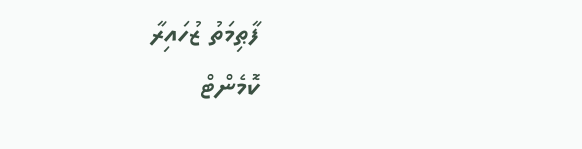ފާޠިމަތު ޒުހައިރާ
ކޮމެންޓް